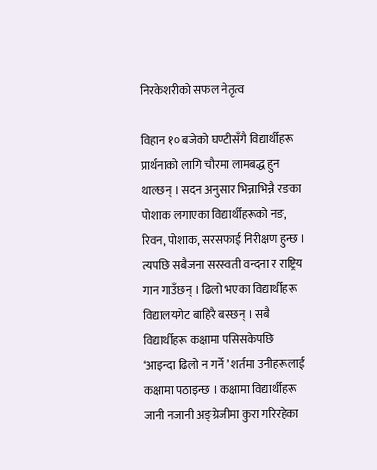निरकेशरीको सफल नेतृत्व

विहान १० बजेको घण्टीसँगै विद्यार्थीहरू प्रार्थनाको लागि चौरमा लामबद्ध हुन थाल्छन् । सदन अनुसार भिन्नाभिन्नै रङका पोशाक लगाएका विद्यार्थीहरूको नङ, रिवन, पोशाक, सरसफाई निरीक्षण हुन्छ । त्यपछि सबैजना सरस्वती वन्दना र राष्ट्रिय गान गाउँछन् । ढिलो भएका विद्यार्थीहरू विद्यालयगेट बाहिरै बस्छन् । सबै विद्यार्थीहरू कक्षामा पसिसकेपछि ‘आइन्दा ढिलो न गर्ने ’ शर्तमा उनीहरूलाई कक्षामा पठाइन्छ । कक्षामा विद्यार्थीहरू जानी नजानी अङ्ग्रेजीमा कुरा गरिरहेका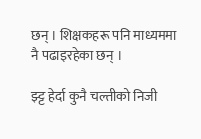छन् । शिक्षकहरू पनि माध्यममा नै पढाइरहेका छन् ।

झ्ट्ट हेर्दा कुनै चल्तीको निजी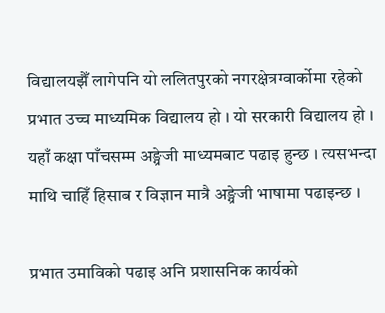विद्यालयझैँ लागेपनि यो ललितपुरको नगरक्षेत्रग्वार्कोमा रहेको प्रभात उच्च माध्यमिक विद्यालय हो । यो सरकारी विद्यालय हो । यहाँ कक्षा पाँचसम्म अङ्ग्रेजी माध्यमबाट पढाइ हुन्छ । त्यसभन्दा माथि चाहिँ हिसाब र विज्ञान मात्रै अङ्ग्रेजी भाषामा पढाइन्छ ।

प्रभात उमाविको पढाइ अनि प्रशासनिक कार्यको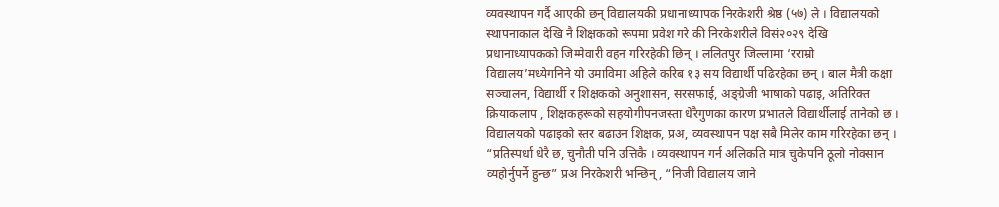व्यवस्थापन गर्दै आएकी छन् विद्यालयकी प्रधानाध्यापक निरकेशरी श्रेष्ठ (५७) ले । विद्यालयको स्थापनाकाल देखि नै शिक्षकको रूपमा प्रवेश गरे की निरकेशरीले विसं२०२९ देखि प्रधानाध्यापकको जिम्मेवारी वहन गरिरहेकी छिन् । ललितपुर जिल्लामा ‘रराम्रो विद्यालय’मध्येगनिने यो उमाविमा अहिले करिब १३ सय विद्यार्थी पढिरहेका छन् । बाल मैत्री कक्षा सञ्चालन, विद्यार्थी र शिक्षकको अनुशासन, सरसफाई, अङ्ग्रेजी भाषाको पढाइ, अतिरिक्त क्रियाकलाप , शिक्षकहरूको सहयोगीपनजस्ता धेरैगुणका कारण प्रभातले विद्यार्थीलाई तानेको छ । विद्यालयको पढाइको स्तर बढाउन शिक्षक, प्रअ, व्यवस्थापन पक्ष सबै मिलेर काम गरिरहेका छन् । “प्रतिस्पर्धा धेरै छ, चुनौती पनि उत्तिकै । व्यवस्थापन गर्न अलिकति मात्र चुकेपनि ठूलो नोक्सान व्यहोर्नुपर्ने हुन्छ” प्रअ निरकेशरी भन्छिन्, “निजी विद्यालय जाने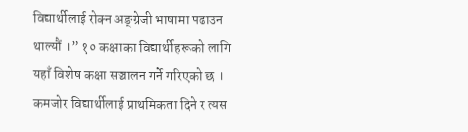विद्यार्थीलाई रोक्न अङ्ग्रेजी भाषामा पढाउन थाल्यौं ।” १० कक्षाका विद्यार्थीहरूको लागि यहाँ विशेष कक्षा सञ्चालन गर्ने गरिएको छ । कमजोर विद्यार्थीलाई प्राथमिकता दिने र त्यस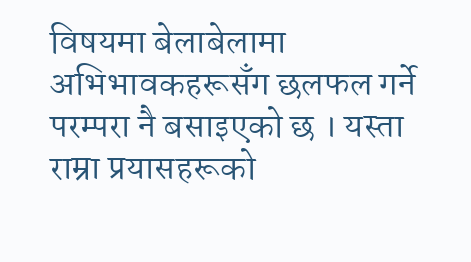विषयमा बेलाबेलामा अभिभावकहरूसँग छलफल गर्ने परम्परा नै बसाइएको छ । यस्ता राम्रा प्रयासहरूको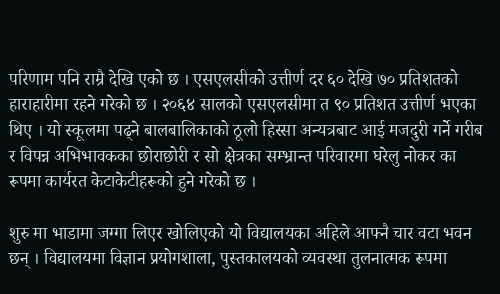परिणाम पनि राम्रै देखि एको छ । एसएलसीको उत्तीर्ण दर ६० देखि ७० प्रतिशतको हाराहारीमा रहने गरेको छ । २०६४ सालको एसएलसीमा त ९० प्रतिशत उत्तीर्ण भएका थिए । यो स्कूलमा पढ्ने बालबालिकाको ठूलो हिस्सा अन्यत्रबाट आई मजदुरी गर्ने गरीब र विपन्न अभिभावकका छोराछोरी र सो क्षेत्रका सम्भ्रान्त परिवारमा घरेलु नोकर का रूपमा कार्यरत केटाकेटीहरूको हुने गरेको छ ।

शुरु मा भाडामा जग्गा लिएर खोलिएको यो विद्यालयका अहिले आफ्नै चार वटा भवन छन् । विद्यालयमा विज्ञान प्रयोगशाला, पुस्तकालयको व्यवस्था तुलनात्मक रूपमा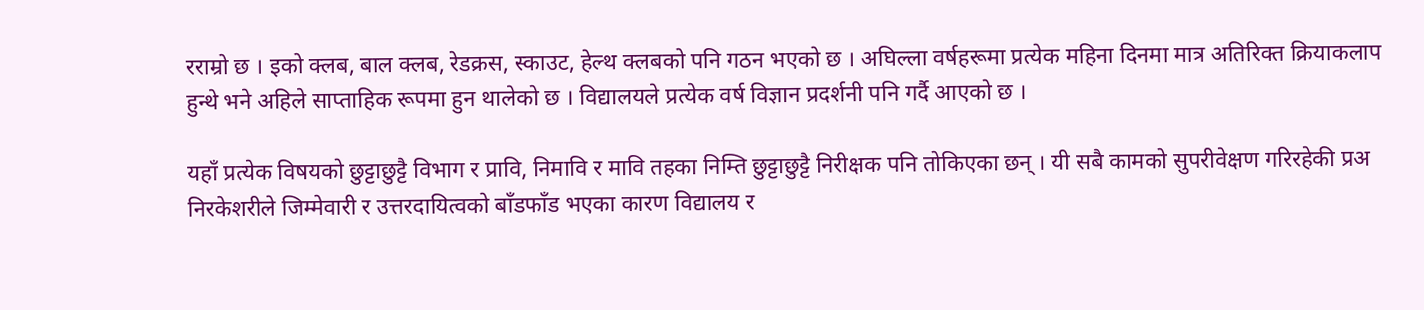रराम्रो छ । इको क्लब, बाल क्लब, रेडक्रस, स्काउट, हेल्थ क्लबको पनि गठन भएको छ । अघिल्ला वर्षहरूमा प्रत्येक महिना दिनमा मात्र अतिरिक्त क्रियाकलाप हुन्थे भने अहिले साप्ताहिक रूपमा हुन थालेको छ । विद्यालयले प्रत्येक वर्ष विज्ञान प्रदर्शनी पनि गर्दै आएको छ ।

यहाँ प्रत्येक विषयको छुट्टाछुट्टै विभाग र प्रावि, निमावि र मावि तहका निम्ति छुट्टाछुट्टै निरीक्षक पनि तोकिएका छन् । यी सबै कामको सुपरीवेक्षण गरिरहेकी प्रअ निरकेशरीले जिम्मेवारी र उत्तरदायित्वको बाँडफाँड भएका कारण विद्यालय र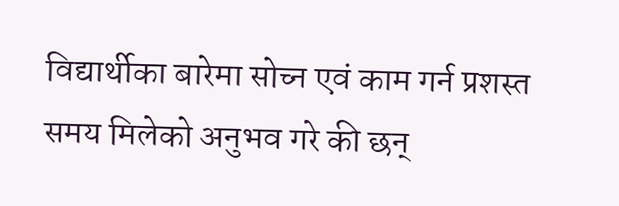विद्यार्थीका बारेमा सोच्न एवं काम गर्न प्रशस्त समय मिलेको अनुभव गरे की छन्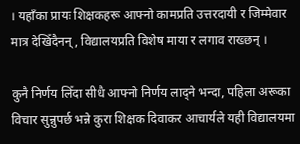। यहाँका प्रायः शिक्षकहरू आफ्नो कामप्रति उत्तरदायी र जिम्मेवार मात्र देखिँदैनन्, विद्यालयप्रति विशेष माया र लगाव राख्छन् ।

कुनै निर्णय लिँदा सीधै आफ्नो निर्णय लाद्ने भन्दा, पहिला अरूका विचार सुन्नुपर्छ भन्ने कुरा शिक्षक दिवाकर आचार्यले यही विद्यालयमा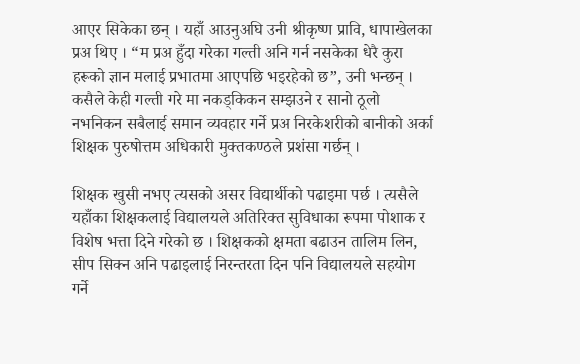आएर सिकेका छन् । यहाँ आउनुअघि उनी श्रीकृष्ण प्रावि, धापाखेलका प्रअ थिए । “म प्रअ हुँदा गरेका गल्ती अनि गर्न नसकेका धेरै कुरा हरूको ज्ञान मलाई प्रभातमा आएपछि भइरहेको छ”, उनी भन्छन् । कसैले केही गल्ती गरे मा नकड्किकन सम्झउने र सानो ठूलो नभनिकन सबैलाई समान व्यवहार गर्ने प्रअ निरकेशरीको बानीको अर्का शिक्षक पुरुषोत्तम अधिकारी मुक्तकण्ठले प्रशंसा गर्छन् ।

शिक्षक खुसी नभए त्यसको असर विद्यार्थीको पढाइमा पर्छ । त्यसैले यहाँका शिक्षकलाई विद्यालयले अतिरिक्त सुविधाका रूपमा पोशाक र विशेष भत्ता दिने गरेको छ । शिक्षकको क्षमता बढाउन तालिम लिन, सीप सिक्न अनि पढाइलाई निरन्तरता दिन पनि विद्यालयले सहयोग गर्ने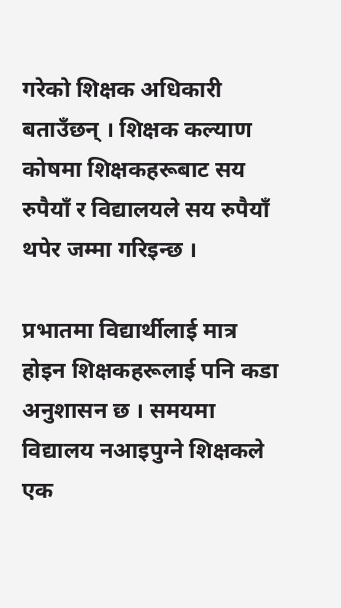गरेको शिक्षक अधिकारी बताउँछन् । शिक्षक कल्याण कोषमा शिक्षकहरूबाट सय रुपैयाँ र विद्यालयले सय रुपैयाँ थपेर जम्मा गरिइन्छ ।

प्रभातमा विद्यार्थीलाई मात्र होइन शिक्षकहरूलाई पनि कडा अनुशासन छ । समयमा विद्यालय नआइपुग्ने शिक्षकले एक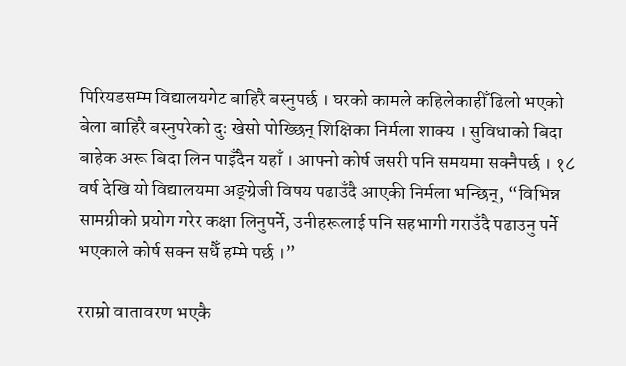पिरियडसम्म विद्यालयगेट बाहिरै बस्नुपर्छ । घरको कामले कहिलेकाहीँ ढिलो भएको बेला बाहिरै बस्नुपरेको दुः खेसो पोख्छिन् शिक्षिका निर्मला शाक्य । सुविधाको बिदा बाहेक अरू बिदा लिन पाइँदैन यहाँ । आफ्नो कोर्ष जसरी पनि समयमा सक्नैपर्छ । १८ वर्ष देखि यो विद्यालयमा अङ्ग्रेजी विषय पढाउँदै आएकी निर्मला भन्छिन्, “विभिन्न सामग्रीको प्रयोग गरेर कक्षा लिनुपर्ने, उनीहरूलाई पनि सहभागी गराउँदै पढाउनु पर्ने भएकाले कोर्ष सक्न सधैँ हम्मे पर्छ ।”

रराम्रो वातावरण भएकै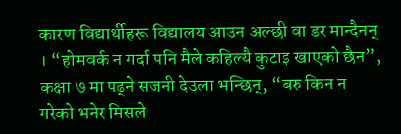कारण विद्यार्थीहरू विद्यालय आउन अल्छी वा डर मान्दैनन् । “होमवर्क न गर्दा पनि मैले कहिल्यै कुटाइ खाएको छैन”, कक्षा ७ मा पढ्ने सजनी देउला भन्छिन्, “बरु किन न गरेको भनेर मिसले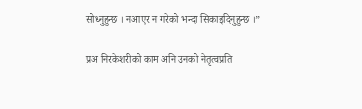सोध्नुहुन्छ । नआएर न गरेको भन्दा सिकाइदिनुहुन्छ ।”

प्रअ निरकेशरीको काम अनि उनको नेतृत्वप्रति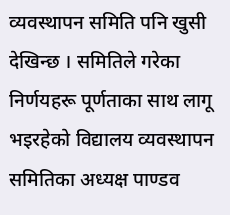व्यवस्थापन समिति पनि खुसी देखिन्छ । समितिले गरेका निर्णयहरू पूर्णताका साथ लागू भइरहेको विद्यालय व्यवस्थापन समितिका अध्यक्ष पाण्डव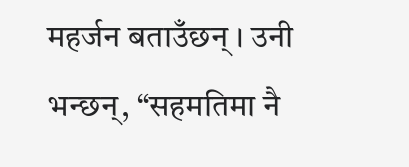महर्जन बताउँछन् । उनी भन्छन्, “सहमतिमा नै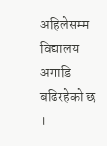अहिलेसम्म विद्यालय अगाडि बढिरहेको छ ।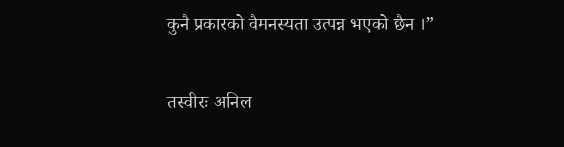कुनै प्रकारको वैमनस्यता उत्पन्न भएको छैन ।”

तस्वीरः अनिल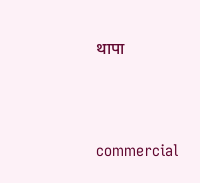थापा



commercial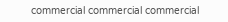commercial commercial commercial